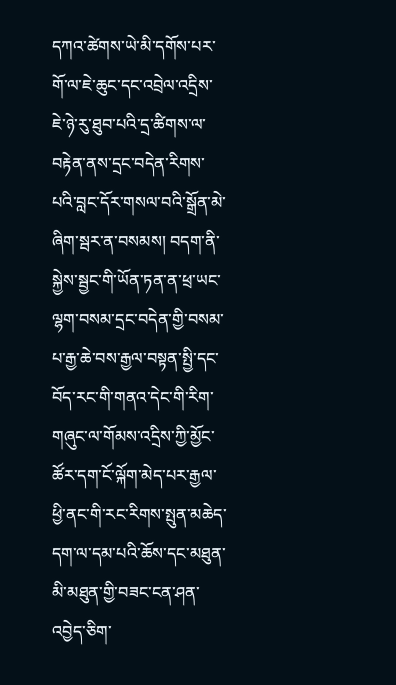དཀའ་ཚེགས་ཡེ་མི་དགོས་པར་གོ་ལ་ཇེ་ཆུང་དང་འབྲེལ་འདྲིས་ཇེ་ཉེ་རུ་ཐུབ་པའི་དྲ་ཚིགས་ལ་བརྟེན་ནས་དྲང་བདེན་རིགས་པའི་བླང་དོར་གསལ་བའི་སྒྲོན་མེ་ཞིག་སྦར་ན་བསམས། བདག་ནི་སྐྱེས་སྦྱང་གི་ཡོན་ཏན་ན་ཕྲ་ཡང་ལྷག་བསམ་དྲང་བདེན་གྱི་བསམ་པ་རྒྱ་ཆེ་བས་རྒྱལ་བསྟན་སྤྱི་དང་བོད་རང་གི་གནའ་དེང་གི་རིག་གཞུང་ལ་གོམས་འདྲིས་ཀྱི་མྱོང་ཚོར་དག་ངོ་ལྐོག་མེད་པར་རྒྱལ་ཕྱི་ནང་གི་རང་རིགས་སྤུན་མཆེད་དག་ལ་དམ་པའི་ཆོས་དང་མཐུན་མི་མཐུན་གྱི་བཟང་ངན་ཤན་འབྱེད་ཅིག་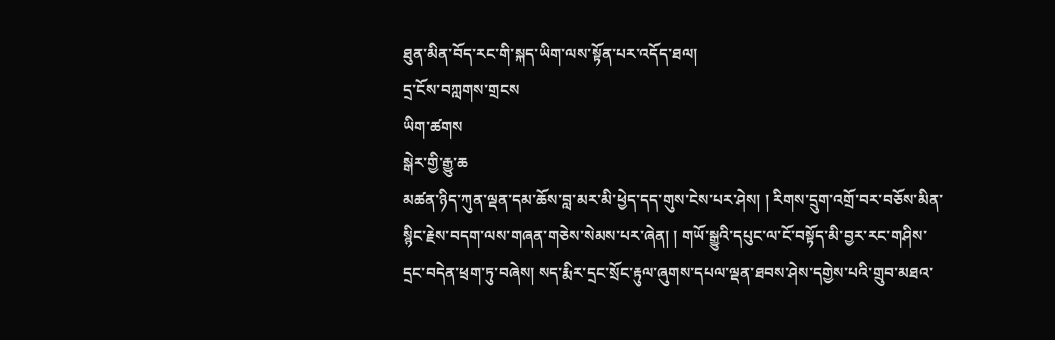ཐུན་མིན་བོད་རང་གི་སྐད་ཡིག་ལས་སྟོན་པར་འདོད་ཐལ།
དྲ་ངོས་བཀླགས་གྲངས
ཡིག་ཚགས
སྒེར་གྱི་རྒྱུ་ཆ
མཚན་ཉིད་ཀུན་ལྡན་དམ་ཆོས་བླ་མར་མི་ཕྱེད་དད་གུས་ངེས་པར་ཤེས། ། རིགས་དྲུག་འགྲོ་བར་བཅོས་མིན་སྙིང་རྗེས་བདག་ལས་གཞན་གཅེས་སེམས་པར་ཞེན། ། གཡོ་སྒྱུའི་དཔུང་ལ་ངོ་བསྟོད་མི་བྱར་རང་གཤིས་དྲང་བདེན་ཕྲག་ཏུ་བཞེས། སད་རྨིར་དྲང་སྲོང་རྟུལ་ཞུགས་དཔལ་ལྡན་ཐབས་ཤེས་དགྱེས་པའི་གྲུབ་མཐའ་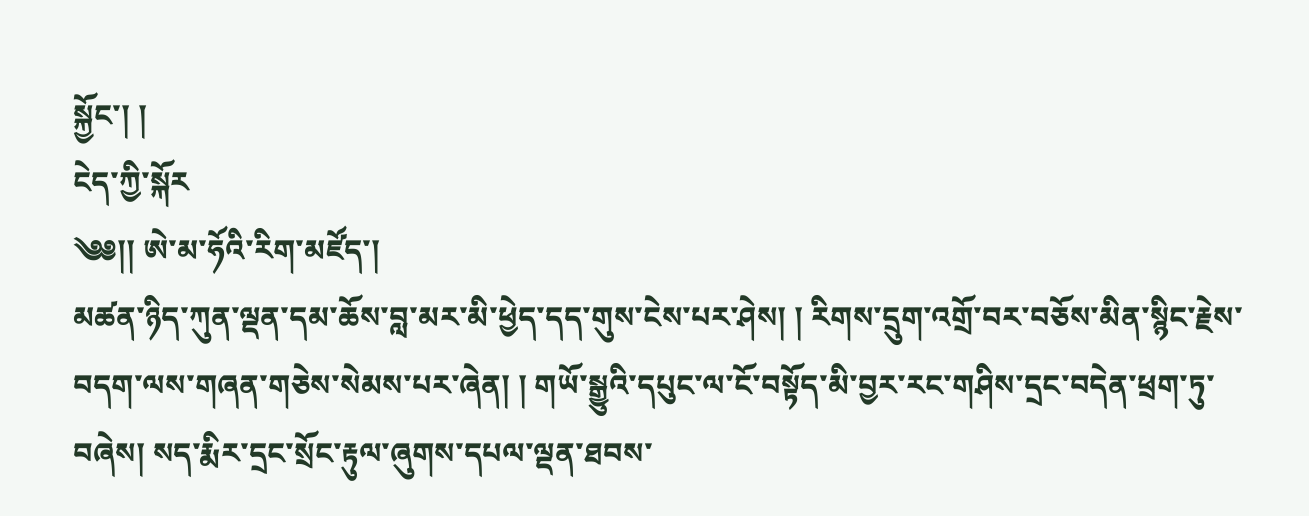སྐྱོང་། །
ངེད་ཀྱི་སྐོར
༄༅།། ཨེ་མ་ཧོའི་རིག་མཛོད་།
མཚན་ཉིད་ཀུན་ལྡན་དམ་ཆོས་བླ་མར་མི་ཕྱེད་དད་གུས་ངེས་པར་ཤེས། ། རིགས་དྲུག་འགྲོ་བར་བཅོས་མིན་སྙིང་རྗེས་བདག་ལས་གཞན་གཅེས་སེམས་པར་ཞེན། ། གཡོ་སྒྱུའི་དཔུང་ལ་ངོ་བསྟོད་མི་བྱར་རང་གཤིས་དྲང་བདེན་ཕྲག་ཏུ་བཞེས། སད་རྨིར་དྲང་སྲོང་རྟུལ་ཞུགས་དཔལ་ལྡན་ཐབས་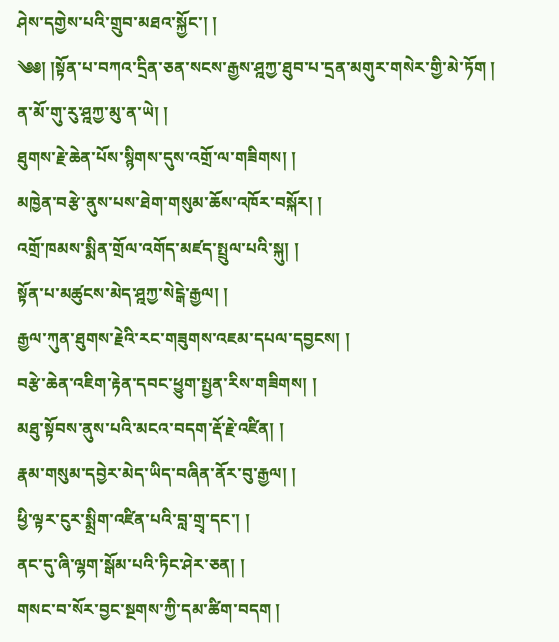ཤེས་དགྱེས་པའི་གྲུབ་མཐའ་སྐྱོང་། །
༄༅། །སྟོན་པ་བཀའ་དྲིན་ཅན་སངས་རྒྱས་ཤྰཀྱ་ཐུབ་པ་དྲན་མགུར་གསེར་གྱི་མེ་ཏོག །
ན་མོ་གུ་རུ་ཤྰཀྱ་མུ་ན་ཡེ། །
ཐུགས་རྗེ་ཆེན་པོས་སྙིགས་དུས་འགྲོ་ལ་གཟིགས། །
མཁྱེན་བརྩེ་ནུས་པས་ཐེག་གསུམ་ཆོས་འཁོར་བསྐོར། །
འགྲོ་ཁམས་སྨིན་གྲོལ་འགོད་མཛད་སྤྲུལ་པའི་སྐུ། །
སྟོན་པ་མཚུངས་མེད་ཤྰཀྱ་སེངྒེ་རྒྱལ། །
རྒྱལ་ཀུན་ཐུགས་རྗེའི་རང་གཟུགས་འཇམ་དཔལ་དབྱངས། །
བརྩེ་ཆེན་འཇིག་རྟེན་དབང་ཕྱུག་སྤྱན་རིས་གཟིགས། །
མཐུ་སྟོབས་ནུས་པའི་མངའ་བདག་རྡོ་རྗེ་འཛིན། །
རྣམ་གསུམ་དབྱེར་མེད་ཡིད་བཞིན་ནོར་བུ་རྒྱལ། །
ཕྱི་ལྟར་ངུར་སྨྲིག་འཛིན་པའི་བླ་གྲྭ་དང་། །
ནང་དུ་ཞི་ལྷག་སྒོམ་པའི་ཏིང་ཤེར་ཅན། །
གསང་བ་སོར་བྱང་སྔགས་ཀྱི་དམ་ཚིག་བདག །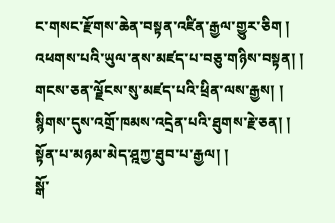ང་གསང་རྫོགས་ཆེན་བསྟན་འཛིན་རྒྱལ་གྱུར་ཅིག །
འཕགས་པའི་ཡུལ་ནས་མཛད་པ་བཅུ་གཉིས་བསྟན། །
གངས་ཅན་ལྗོངས་སུ་མཛད་པའི་ཕྲིན་ལས་རྒྱས། །
སྙིགས་དུས་འགྲོ་ཁམས་འདྲེན་པའི་ཐུགས་རྗེ་ཅན། །
སྟོན་པ་མཉམ་མེད་ཤྰཀྱ་ཐུབ་པ་རྒྱལ། །
སྒོ་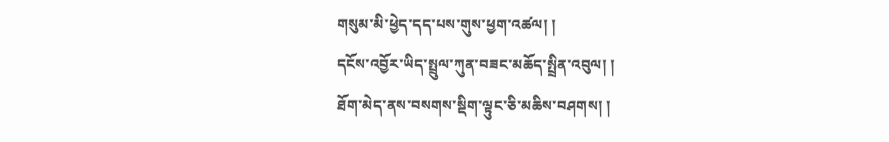གསུམ་མི་ཕྱེད་དད་པས་གུས་ཕྱག་འཚལ། །
དངོས་འབྱོར་ཡིད་སྤྲུལ་ཀུན་བཟང་མཆོད་སྤྲིན་འབུལ། །
ཐོག་མེད་ནས་བསགས་སྡིག་ལྟུང་ཅི་མཆིས་བཤགས། །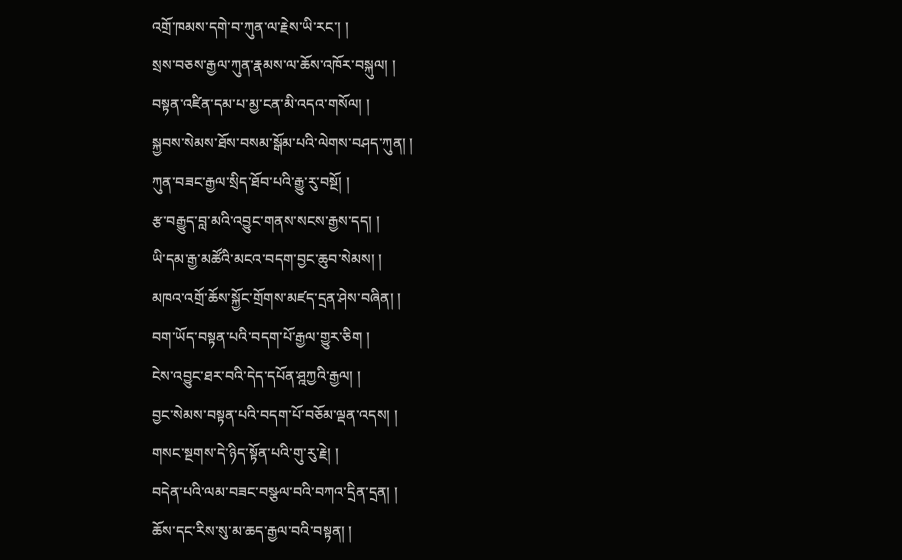འགྲོ་ཁམས་དགེ་བ་ཀུན་ལ་རྗེས་ཡི་རང་། །
སྲས་བཅས་རྒྱལ་ཀུན་རྣམས་ལ་ཆོས་འཁོར་བསྐུལ། །
བསྟན་འཛིན་དམ་པ་མྱ་ངན་མི་འདའ་གསོལ། །
སྐྱབས་སེམས་ཐོས་བསམ་སྒོམ་པའི་ལེགས་བཤད་ཀུན། །
ཀུན་བཟང་རྒྱལ་སྲིད་ཐོབ་པའི་རྒྱུ་རུ་བསྔོ། །
རྩ་བརྒྱུད་བླ་མའི་འབྱུང་གནས་སངས་རྒྱས་དད། །
ཡི་དམ་རྒྱ་མཚོའི་མངའ་བདག་བྱང་ཆུབ་སེམས། །
མཁའ་འགྲོ་ཆོས་སྐྱོང་གྲོགས་མཛད་དྲན་ཤེས་བཞིན། །
བག་ཡོད་བསྟན་པའི་བདག་པོ་རྒྱལ་གྱུར་ཅིག །
ངེས་འབྱུང་ཐར་བའི་དེད་དཔོན་ཤྰཀྱའི་རྒྱལ། །
བྱང་སེམས་བསྟན་པའི་བདག་པོ་བཅོམ་ལྡན་འདས། །
གསང་སྔགས་དེ་ཉིད་སྟོན་པའི་གུ་རུ་རྗེ། །
བདེན་པའི་ལམ་བཟང་བསྩལ་བའི་བཀའ་དྲིན་དྲན། །
ཆོས་དང་རིས་སུ་མ་ཆད་རྒྱལ་བའི་བསྟན། །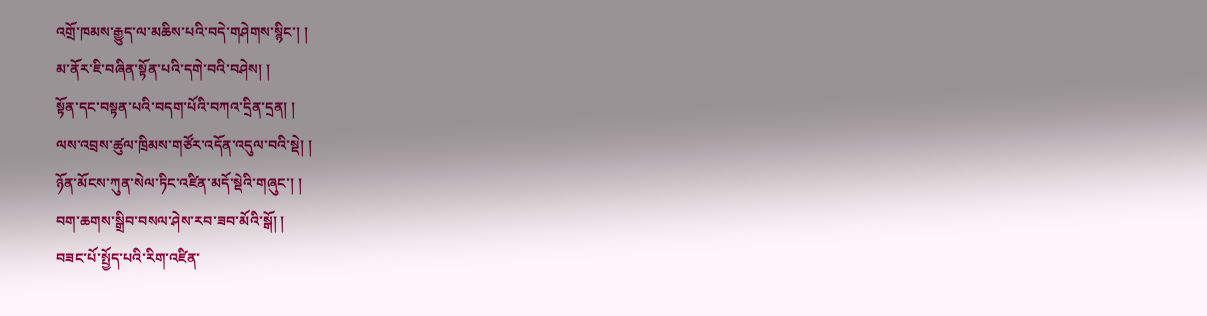འགྲོ་ཁམས་རྒྱུད་ལ་མཆིས་པའི་བདེ་གཤེགས་སྙིང་། །
མ་ནོར་ཇི་བཞིན་སྟོན་པའི་དགེ་བའི་བཤེས། །
སྟོན་དང་བསྟན་པའི་བདག་པོའི་བཀའ་དྲིན་དྲན། །
ལས་འབྲས་ཚུལ་ཁྲིམས་གཙོར་འདོན་འདུལ་བའི་སྡེ། །
ཉོན་མོངས་ཀུན་སེལ་ཏིང་འཛིན་མདོ་སྡེའི་གཞུང་། །
བག་ཆགས་སྒྲིབ་བསལ་ཤེས་རབ་ཟབ་མོའི་སྒོ། །
བཟང་པོ་སྤྱོད་པའི་རིག་འཛིན་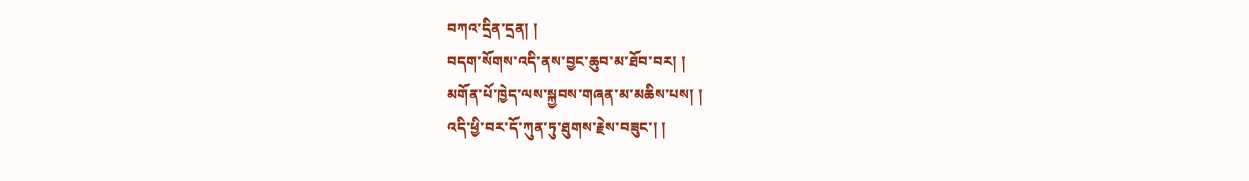བཀའ་དྲིན་དྲན། །
བདག་སོགས་འདི་ནས་བྱང་ཆུབ་མ་ཐོབ་བར། །
མགོན་པོ་ཁྱེད་ལས་སྐྱབས་གཞན་མ་མཆིས་པས། །
འདི་ཕྱི་བར་དོ་ཀུན་ཏུ་ཐུགས་རྗེས་བཟུང་། །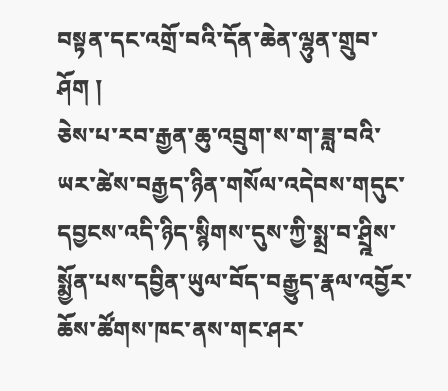བསྟན་དང་འགྲོ་བའི་དོན་ཆེན་ལྷུན་གྲུབ་ཤོག །
ཅེས་པ་རབ་རྒྱན་ཆུ་འབྲུག་ས་ག་ཟླ་བའི་ཡར་ཚེས་བརྒྱད་ཉིན་གསོལ་འདེབས་གདུང་དབྱངས་འདི་ཉིད་སྙིགས་དུས་ཀྱི་སྨྲ་བ་ཤྲྰིས་སྨྱོན་པས་དབྱིན་ཡུལ་བོད་བརྒྱུད་རྣལ་འབྱོར་ཆོས་ཚོགས་ཁང་ནས་གང་ཤར་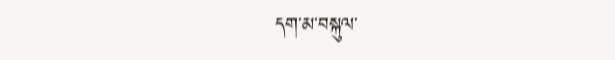དག་མ་བསྐུལ་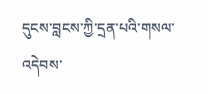དུངས་བླངས་ཀྱི་དྲན་པའི་གསལ་འདེབས་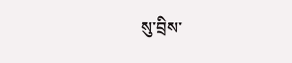སུ་བྲིས་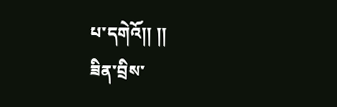པ་དགེའོ།། །།
ཟིན་བྲིས་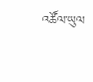འཚོལ་ཡུལ